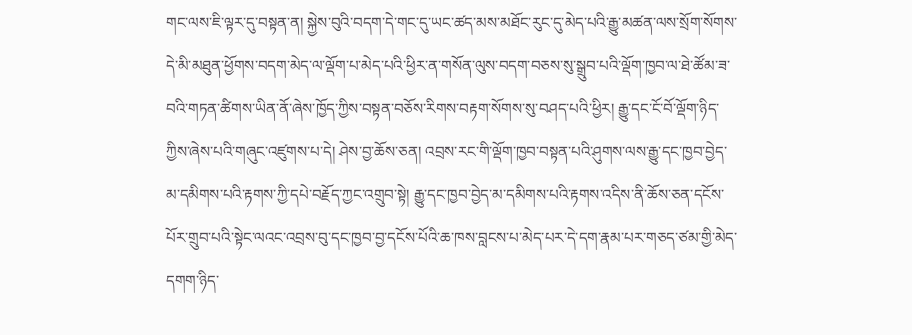གང་ལས་ཇི་ལྟར་དུ་བསྟན་ན། སྐྱེས་བུའི་བདག་དེ་གང་དུ་ཡང་ཚད་མས་མཐོང་རུང་དུ་མེད་པའི་རྒྱུ་མཚན་ལས་སྲོག་སོགས་དེ་མི་མཐུན་ཕྱོགས་བདག་མེད་ལ་ལྡོག་པ་མེད་པའི་ཕྱིར་ན་གསོན་ལུས་བདག་བཅས་སུ་སྒྲུབ་པའི་ལྡོག་ཁྱབ་ལ་ཐེ་ཚོམ་ཟ་བའི་གཏན་ཚིགས་ཡིན་ནོ་ཞེས་ཁྱོད་ཀྱིས་བསྟན་བཅོས་རིགས་བརྟག་སོགས་སུ་བཤད་པའི་ཕྱིར། རྒྱུ་དང་ངོ་བོ་ལྡོག་ཉིད་ཀྱིས་ཞེས་པའི་གཞུང་འཛུགས་པ་དེ། ཤེས་བྱ་ཆོས་ཅན། འབྲས་རང་གི་ལྡོག་ཁྱབ་བསྟན་པའི་ཤུགས་ལས་རྒྱུ་དང་ཁྱབ་བྱེད་མ་དམིགས་པའི་རྟགས་ཀྱི་དཔེ་བརྗོད་ཀྱང་འགྲུབ་སྟེ། རྒྱུ་དང་ཁྱབ་བྱེད་མ་དམིགས་པའི་རྟགས་འདིས་ནི་ཆོས་ཅན་དངོས་པོར་གྲུབ་པའི་སྟེང་ལའང་འབྲས་བུ་དང་ཁྱབ་བྱ་དངོས་པོའི་ཆ་ཁས་བླངས་པ་མེད་པར་དེ་དག་རྣམ་པར་གཅད་ཙམ་གྱི་མེད་དགག་ཉིད་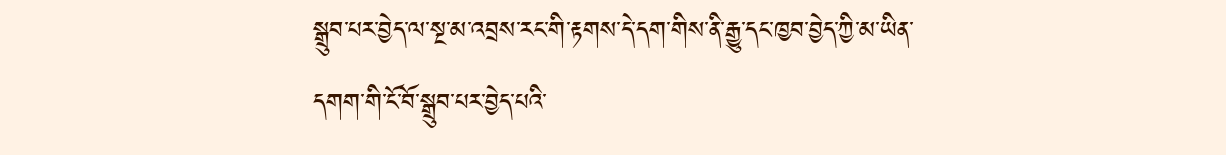སྒྲུབ་པར་བྱེད་ལ་སྔ་མ་འབྲས་རང་གི་རྟགས་དེ་དག་གིས་ནི་རྒྱུ་དང་ཁྱབ་བྱེད་ཀྱི་མ་ཡིན་དགག་གི་ངོ་བོ་སྒྲུབ་པར་བྱེད་པའི་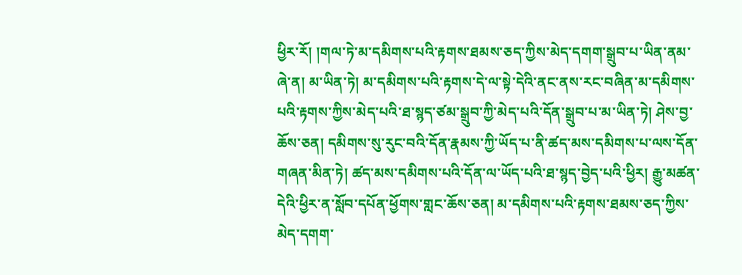ཕྱིར་རོ། །གལ་ཏེ་མ་དམིགས་པའི་རྟགས་ཐམས་ཅད་ཀྱིས་མེད་དགག་སྒྲུབ་པ་ཡིན་ནམ་ཞེ་ན། མ་ཡིན་ཏེ། མ་དམིགས་པའི་རྟགས་དེ་ལ་སྟེ་དེའི་ནང་ནས་རང་བཞིན་མ་དམིགས་པའི་རྟགས་ཀྱིས་མེད་པའི་ཐ་སྙད་ཙམ་སྒྲུབ་ཀྱི་མེད་པའི་དོན་སྒྲུབ་པ་མ་ཡིན་ཏེ། ཤེས་བྱ་ཆོས་ཅན། དམིགས་སུ་རུང་བའི་དོན་རྣམས་ཀྱི་ཡོད་པ་ནི་ཚད་མས་དམིགས་པ་ལས་དོན་གཞན་མིན་ཏེ། ཚད་མས་དམིགས་པའི་དོན་ལ་ཡོད་པའི་ཐ་སྙད་བྱེད་པའི་ཕྱིར། རྒྱུ་མཚན་དེའི་ཕྱིར་ན་སློབ་དཔོན་ཕྱོགས་གླང་ཆོས་ཅན། མ་དམིགས་པའི་རྟགས་ཐམས་ཅད་ཀྱིས་མེད་དགག་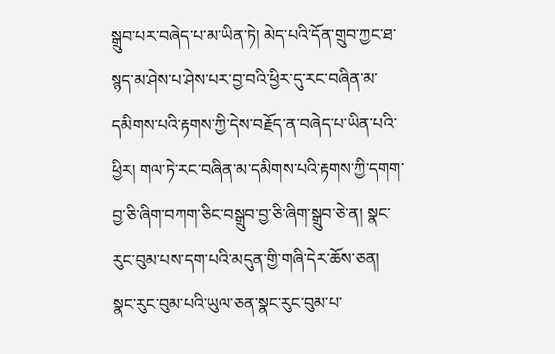སྒྲུབ་པར་བཞེད་པ་མ་ཡིན་ཏེ། མེད་པའི་དོན་གྲུབ་ཀྱང་ཐ་སྙད་མ་ཤེས་པ་ཤེས་པར་བྱ་བའི་ཕྱིར་དུ་རང་བཞིན་མ་དམིགས་པའི་རྟགས་ཀྱི་དེས་བརྗོད་ན་བཞེད་པ་ཡིན་པའི་ཕྱིར། གལ་ཏེ་རང་བཞིན་མ་དམིགས་པའི་རྟགས་ཀྱི་དགག་བྱ་ཅི་ཞིག་བཀག་ཅིང་བསྒྲུབ་བྱ་ཅི་ཞིག་སྒྲུབ་ཅེ་ན། སྣང་རུང་བུམ་པས་དག་པའི་མདུན་གྱི་གཞི་དེར་ཆོས་ཅན། སྣང་རུང་བུམ་པའི་ཡུལ་ཅན་སྣང་རུང་བུམ་པ་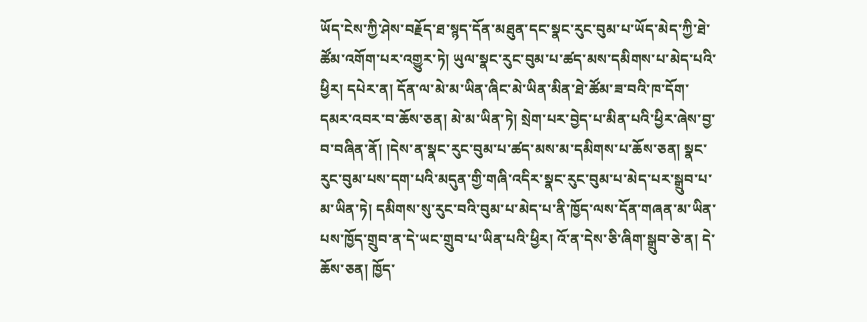ཡོད་ངེས་ཀྱི་ཤེས་བརྗོད་ཐ་སྙད་དོན་མཐུན་དང་སྣང་རུང་བུམ་པ་ཡོད་མེད་ཀྱི་ཐེ་ཚོམ་འགོག་པར་འགྱུར་ཏེ། ཡུལ་སྣང་རུང་བུམ་པ་ཚད་མས་དམིགས་པ་མེད་པའི་ཕྱིར། དཔེར་ན། དོན་ལ་མེ་མ་ཡིན་ཞིང་མེ་ཡིན་མིན་ཐེ་ཚོམ་ཟ་བའི་ཁ་དོག་དམར་འབར་བ་ཆོས་ཅན། མེ་མ་ཡིན་ཏེ། སྲེག་པར་བྱེད་པ་མིན་པའི་ཕྱིར་ཞེས་བྱ་བ་བཞིན་ནོ། །དེས་ན་སྣང་རུང་བུམ་པ་ཚད་མས་མ་དམིགས་པ་ཆོས་ཅན། སྣང་རུང་བུམ་པས་དག་པའི་མདུན་གྱི་གཞི་འདིར་སྣང་རུང་བུམ་པ་མེད་པར་སྒྲུབ་པ་མ་ཡིན་ཏེ། དམིགས་སུ་རུང་བའི་བུམ་པ་མེད་པ་ནི་ཁྱོད་ལས་དོན་གཞན་མ་ཡིན་པས་ཁྱོད་གྲུབ་ན་དེ་ཡང་གྲུབ་པ་ཡིན་པའི་ཕྱིར། འོ་ན་དེས་ཅི་ཞིག་སྒྲུབ་ཅེ་ན། དེ་ཆོས་ཅན། ཁྱོད་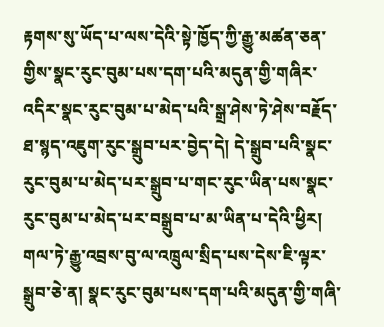རྟགས་སུ་ཡོད་པ་ལས་དེའི་སྟེ་ཁྱོད་ཀྱི་རྒྱུ་མཚན་ཅན་གྱིས་སྣང་རུང་བུམ་པས་དག་པའི་མདུན་གྱི་གཞིར་འདིར་སྣང་རུང་བུམ་པ་མེད་པའི་སྒྲ་ཤེས་ཏེ་ཤེས་བརྗོད་ཐ་སྙད་འཇུག་རུང་སྒྲུབ་པར་བྱེད་དེ། དེ་སྒྲུབ་པའི་སྣང་རུང་བུམ་པ་མེད་པར་སྒྲུབ་པ་གང་རུང་ཡིན་པས་སྣང་རུང་བུམ་པ་མེད་པར་བསྒྲུབ་པ་མ་ཡིན་པ་དེའི་ཕྱིར། གལ་ཏེ་རྒྱུ་འབྲས་བུ་ལ་འཁྲུལ་སྲིད་པས་དེས་ཇི་ལྟར་སྒྲུབ་ཅེ་ན། སྣང་རུང་བུམ་པས་དག་པའི་མདུན་གྱི་གཞི་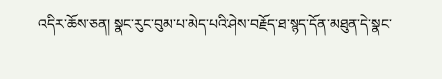འདིར་ཆོས་ཅན། སྣང་རུང་བུམ་པ་མེད་པའི་ཤེས་བརྗོད་ཐ་སྙད་དོན་མཐུན་དེ་སྣང་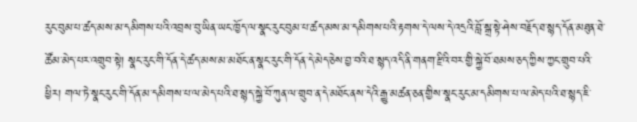རུང་བུམ་པ་ཚད་མས་མ་དམིགས་པའི་འབྲས་བུ་ཡིན་ཡང་ཁྱོད་ལ་སྣང་རུང་བུམ་པ་ཚད་མས་མ་དམིགས་པའི་རྟགས་དེ་ལས་དེ་འདྲའི་བློ་སྒྲ་སྟེ་ཤེས་བརྗོད་ཐ་སྙད་དོན་མཐུན་ཐེ་ཚོམ་མེད་པར་འགྲུབ་སྟེ། སྣང་རུང་གི་དོན་དེ་ཚད་མས་མ་མཐོང་ན་སྣང་རུང་གི་དོན་དེ་མེད་ཅེས་བྱ་བའི་ཐ་སྙད་འདི་ནི་གནག་རྫིའི་བར་གྱི་སྐྱེ་བོ་ཐམས་ཅད་ཀྱིས་ཀྱང་གྲུབ་པའི་ཕྱིར། གལ་ཏེ་སྣང་རུང་གི་དོན་མ་དམིགས་པ་ལ་མེད་པའི་ཐ་སྙད་སྐྱེ་བོ་ཀུན་ལ་གྲུབ་ན་དེ་མཐོང་ནས་དེའི་རྒྱུ་མཚན་ཅན་གྱིས་སྣང་རུང་མ་དམིགས་པ་ལ་མེད་པའི་ཐ་སྙད་ཇི་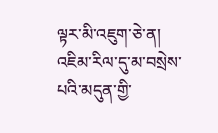ལྟར་མི་འཇུག་ཅེ་ན། འཇིམ་རིལ་དུ་མ་བསྲེས་པའི་མདུན་གྱི་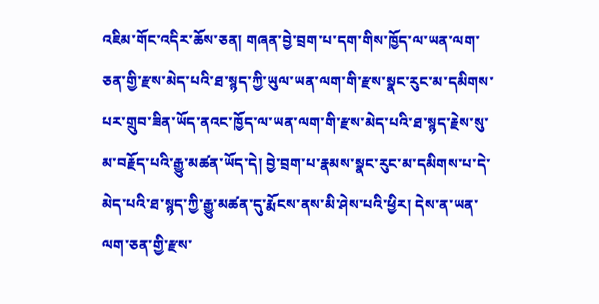འཇིམ་གོང་འདིར་ཆོས་ཅན། གཞན་བྱེ་བྲག་པ་དག་གིས་ཁྱོད་ལ་ཡན་ལག་ཅན་གྱི་རྫས་མེད་པའི་ཐ་སྙད་ཀྱི་ཡུལ་ཡན་ལག་གི་རྫས་སྣང་རུང་མ་དམིགས་པར་གྲུབ་ཟིན་ཡོད་ནའང་ཁྱོད་ལ་ཡན་ལག་གི་རྫས་མེད་པའི་ཐ་སྙད་རྗེས་སུ་མ་བརྗོད་པའི་རྒྱུ་མཚན་ཡོད་དེ། བྱེ་བྲག་པ་རྣམས་སྣང་རུང་མ་དམིགས་པ་དེ་མེད་པའི་ཐ་སྙད་ཀྱི་རྒྱུ་མཚན་དུ་རྨོངས་ནས་མི་ཤེས་པའི་ཕྱིར། དེས་ན་ཡན་ལག་ཅན་གྱི་རྫས་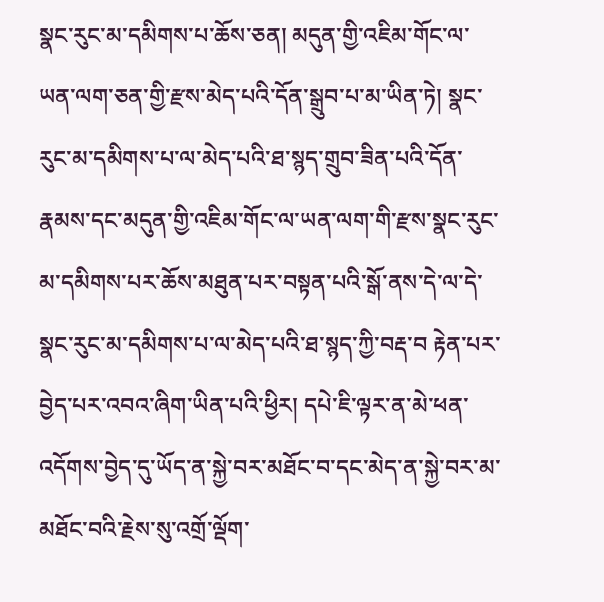སྣང་རུང་མ་དམིགས་པ་ཆོས་ཅན། མདུན་གྱི་འཇིམ་གོང་ལ་ཡན་ལག་ཅན་གྱི་རྫས་མེད་པའི་དོན་སྒྲུབ་པ་མ་ཡིན་ཏེ། སྣང་རུང་མ་དམིགས་པ་ལ་མེད་པའི་ཐ་སྙད་གྲུབ་ཟིན་པའི་དོན་རྣམས་དང་མདུན་གྱི་འཇིམ་གོང་ལ་ཡན་ལག་གི་རྫས་སྣང་རུང་མ་དམིགས་པར་ཆོས་མཐུན་པར་བསྟན་པའི་སྒོ་ནས་དེ་ལ་དེ་སྣང་རུང་མ་དམིགས་པ་ལ་མེད་པའི་ཐ་སྙད་ཀྱི་བརྡ་བ རྟེན་པར་བྱེད་པར་འབའ་ཞིག་ཡིན་པའི་ཕྱིར། དཔེ་ཇི་ལྟར་ན་མེ་ཕན་འདོགས་བྱེད་དུ་ཡོད་ན་སྐྱེ་བར་མཐོང་བ་དང་མེད་ན་སྐྱེ་བར་མ་མཐོང་བའི་རྗེས་སུ་འགྲོ་ལྡོག་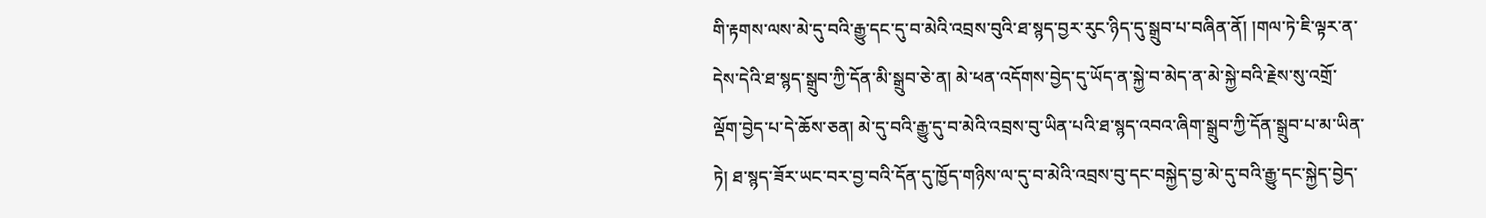གི་རྟགས་ལས་མེ་དུ་བའི་རྒྱུ་དང་དུ་བ་མེའི་འབྲས་བུའི་ཐ་སྙད་བྱར་རུང་ཉིད་དུ་སྒྲུབ་པ་བཞིན་ནོ། །གལ་ཏེ་ཇི་ལྟར་ན་དེས་དེའི་ཐ་སྙད་སྒྲུབ་ཀྱི་དོན་མི་སྒྲུབ་ཅེ་ན། མེ་ཕན་འདོགས་བྱེད་དུ་ཡོད་ན་སྐྱེ་བ་མེད་ན་མེ་སྐྱེ་བའི་རྗེས་སུ་འགྲོ་ལྡོག་བྱེད་པ་དེ་ཆོས་ཅན། མེ་དུ་བའི་རྒྱུ་དུ་བ་མེའི་འབྲས་བུ་ཡིན་པའི་ཐ་སྙད་འབའ་ཞིག་སྒྲུབ་ཀྱི་དོན་སྒྲུབ་པ་མ་ཡིན་ཏེ། ཐ་སྙད་ཟོར་ཡང་བར་བྱ་བའི་དོན་དུ་ཁྱོད་གཉིས་ལ་དུ་བ་མེའི་འབྲས་བུ་དང་བསྐྱེད་བྱ་མེ་དུ་བའི་རྒྱུ་དང་སྐྱེད་བྱེད་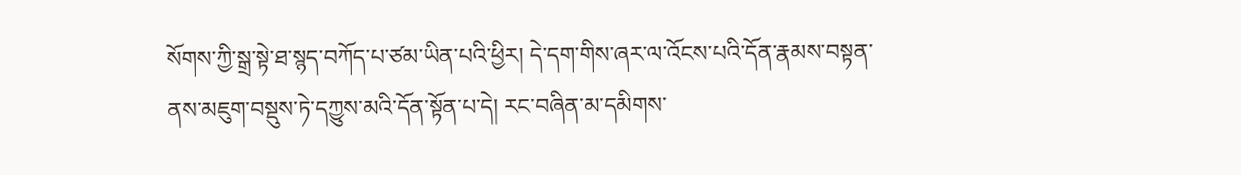སོགས་ཀྱི་སྒྲ་སྟེ་ཐ་སྙད་བཀོད་པ་ཙམ་ཡིན་པའི་ཕྱིར། དེ་དག་གིས་ཞར་ལ་འོངས་པའི་དོན་རྣམས་བསྟན་ནས་མཇུག་བསྡུས་ཏེ་དཀྱུས་མའི་དོན་སྟོན་པ་དེ། རང་བཞིན་མ་དམིགས་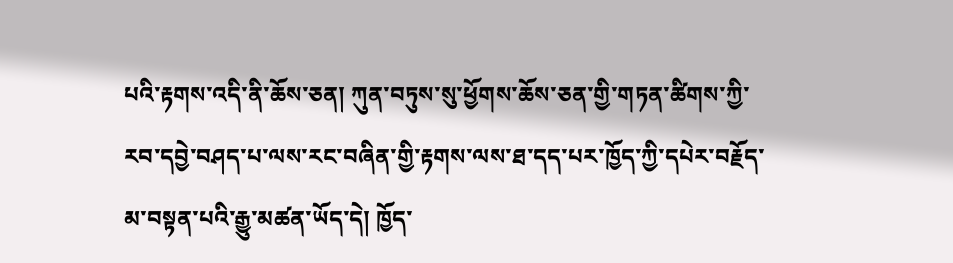པའི་རྟགས་འདི་ནི་ཆོས་ཅན། ཀུན་བཏུས་སུ་ཕྱོགས་ཆོས་ཅན་གྱི་གཏན་ཚིགས་ཀྱི་རབ་དབྱེ་བཤད་པ་ལས་རང་བཞིན་གྱི་རྟགས་ལས་ཐ་དད་པར་ཁྱོད་ཀྱི་དཔེར་བརྗོད་མ་བསྟན་པའི་རྒྱུ་མཚན་ཡོད་དེ། ཁྱོད་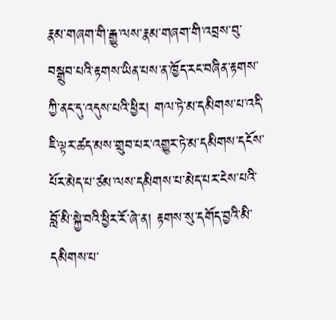རྣམ་གཞག་གི་རྒྱུ་ལས་རྣམ་གཞག་གི་འབྲས་བུ་བསྒྲུབ་པའི་རྟགས་ཡིན་པས་ན་ཁྱོད་རང་བཞིན་རྟགས་ཀྱི་ནང་དུ་འདུས་པའི་ཕྱིར། གལ་ཏེ་མ་དམིགས་པ་འདི་ཇི་ལྟར་ཚད་མས་གྲུབ་པར་འགྱུར་ཏེ་མ་དམིགས་དངོས་པོར་མེད་པ་ཙམ་ལས་དམིགས་པ་མེད་པར་ངེས་པའི་བློ་མི་སྐྱེ་བའི་ཕྱིར་རོ་ཞེ་ན། རྟགས་སུ་དགོད་བྱའི་མི་དམིགས་པ་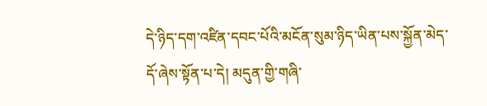དེ་ཉིད་དག་འཛིན་དབང་པོའི་མངོན་སུམ་ཉིད་ཡིན་པས་སྐྱོན་མེད་དོ་ཞེས་སྟོན་པ་དེ། མདུན་གྱི་གཞི་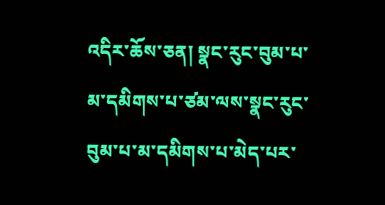འདིར་ཆོས་ཅན། སྣང་རུང་བུམ་པ་མ་དམིགས་པ་ཙམ་ལས་སྣང་རུང་བུམ་པ་མ་དམིགས་པ་མེད་པར་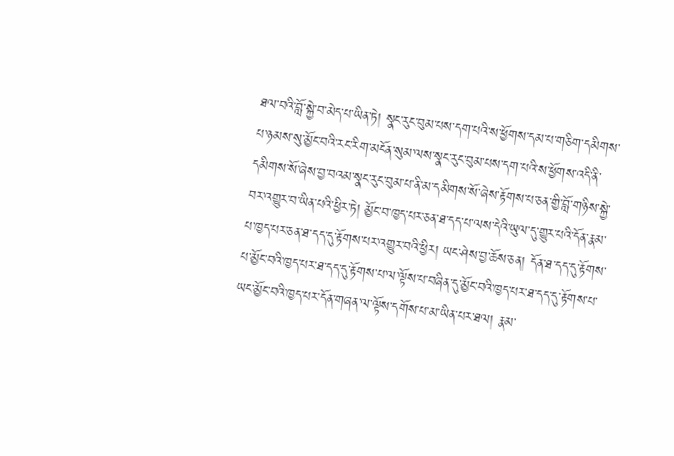ཐལ་བའི་བློ་སྐྱེ་བ་མེད་པ་ཡིན་ཏེ། སྣང་རུང་བུམ་པས་དག་པའི་ས་ཕྱོགས་དམ་པ་གཅིག་དམིགས་པ་ཉམས་སུ་མྱོང་བའི་རང་རིག་མངོན་སུམ་ལས་སྣང་རུང་བུམ་པས་དག་པའི་ས་ཕྱོགས་འདི་ནི་དམིགས་སོ་ཞེས་བྱ་བའམ་སྣང་རུང་བུམ་པ་ནི་མ་དམིགས་སོ་ཞེས་རྟོགས་པ་ཅན་གྱི་བློ་གཉིས་སྐྱེ་བར་འགྱུར་བ་ཡིན་པའི་ཕྱིར་ཏེ། མྱོང་བ་ཁྱད་པར་ཅན་ཐ་དད་པ་ལས་དེའི་ཡུལ་དུ་གྱུར་པའི་དོན་རྣམ་པ་ཁྱད་པར་ཅན་ཐ་དད་དུ་རྟོགས་པར་འགྱུར་བའི་ཕྱིར། ཡང་ཤེས་བྱ་ཆོས་ཅན། དོན་ཐ་དད་དུ་རྟོགས་པ་མྱོང་བའི་ཁྱད་པར་ཐ་དད་དུ་རྟོགས་པ་ལ་ལྟོས་པ་བཞིན་དུ་མྱོང་བའི་ཁྱད་པར་ཐ་དད་དུ་རྟོགས་པ་ཡང་མྱོང་བའི་ཁྱད་པར་དོན་གཞན་ལ་ལྟོས་དགོས་པ་མ་ཡིན་པར་ཐལ། རྣམ་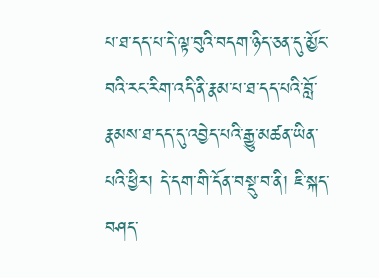པ་ཐ་དད་པ་དེ་ལྟ་བུའི་བདག་ཉིད་ཅན་དུ་མྱོང་བའི་རང་རིག་འདི་ནི་རྣམ་པ་ཐ་དད་པའི་བློ་རྣམས་ཐ་དད་དུ་འབྱེད་པའི་རྒྱུ་མཚན་ཡིན་པའི་ཕྱིར། དེ་དག་གི་དོན་བསྡུ་བ་ནི། ཇི་སྐད་བཤད་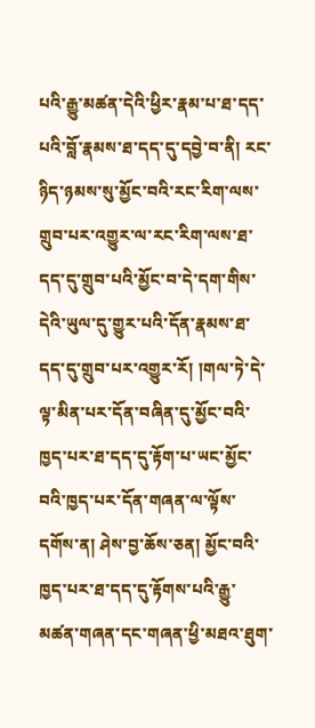པའི་རྒྱུ་མཚན་དེའི་ཕྱིར་རྣམ་པ་ཐ་དད་པའི་བློ་རྣམས་ཐ་དད་དུ་དབྱེ་བ་ནི། རང་ཉིད་ཉམས་སུ་མྱོང་བའི་རང་རིག་ལས་གྲུབ་པར་འགྱུར་ལ་རང་རིག་ལས་ཐ་དད་དུ་གྲུབ་པའི་མྱོང་བ་དེ་དག་གིས་དེའི་ཡུལ་དུ་གྱུར་པའི་དོན་རྣམས་ཐ་དད་དུ་གྲུབ་པར་འགྱུར་རོ། །གལ་ཏེ་དེ་ལྟ་མིན་པར་དོན་བཞིན་དུ་མྱོང་བའི་ཁྱད་པར་ཐ་དད་དུ་རྟོག་པ་ཡང་མྱོང་བའི་ཁྱད་པར་དོན་གཞན་ལ་ལྟོས་དགོས་ན། ཤེས་བྱ་ཆོས་ཅན། མྱོང་བའི་ཁྱད་པར་ཐ་དད་དུ་རྟོགས་པའི་རྒྱུ་མཚན་གཞན་དང་གཞན་ཕྱི་མཐའ་ཐུག་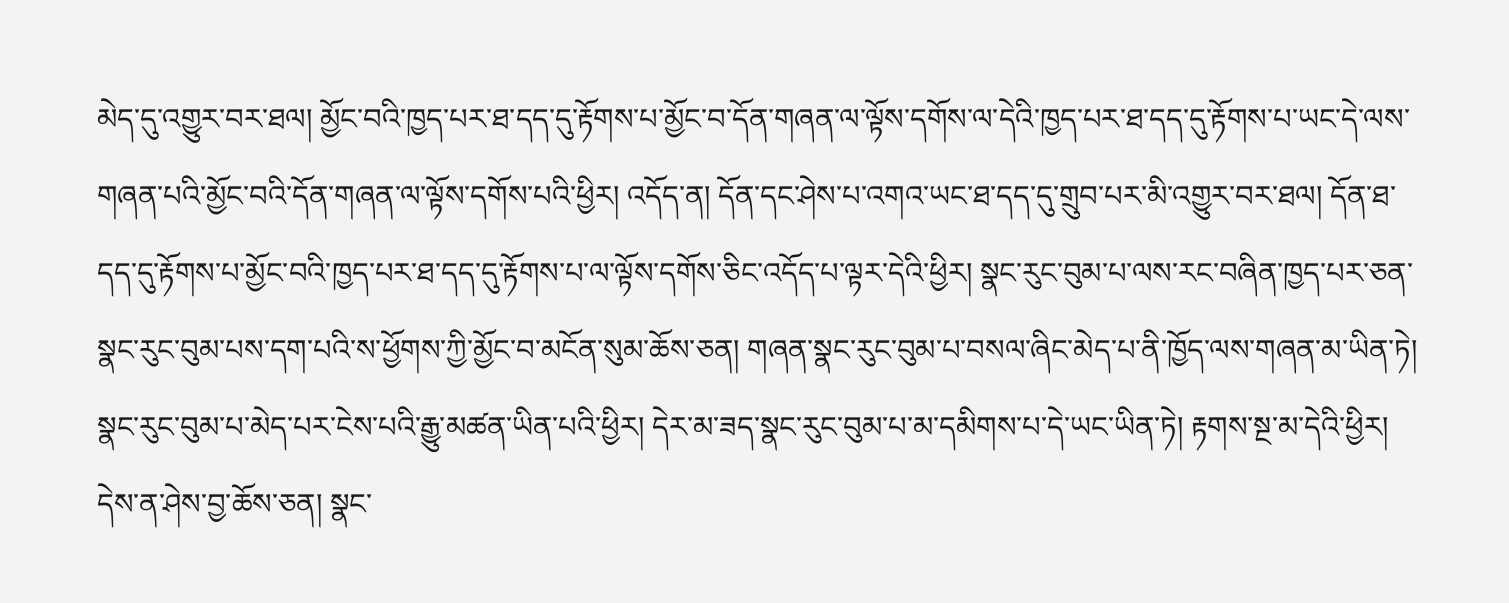མེད་དུ་འགྱུར་བར་ཐལ། མྱོང་བའི་ཁྱད་པར་ཐ་དད་དུ་རྟོགས་པ་མྱོང་བ་དོན་གཞན་ལ་ལྟོས་དགོས་ལ་དེའི་ཁྱད་པར་ཐ་དད་དུ་རྟོགས་པ་ཡང་དེ་ལས་གཞན་པའི་མྱོང་བའི་དོན་གཞན་ལ་ལྟོས་དགོས་པའི་ཕྱིར། འདོད་ན། དོན་དང་ཤེས་པ་འགའ་ཡང་ཐ་དད་དུ་གྲུབ་པར་མི་འགྱུར་བར་ཐལ། དོན་ཐ་དད་དུ་རྟོགས་པ་མྱོང་བའི་ཁྱད་པར་ཐ་དད་དུ་རྟོགས་པ་ལ་ལྟོས་དགོས་ཅིང་འདོད་པ་ལྟར་དེའི་ཕྱིར། སྣང་རུང་བུམ་པ་ལས་རང་བཞིན་ཁྱད་པར་ཅན་སྣང་རུང་བུམ་པས་དག་པའི་ས་ཕྱོགས་ཀྱི་མྱོང་བ་མངོན་སུམ་ཆོས་ཅན། གཞན་སྣང་རུང་བུམ་པ་བསལ་ཞིང་མེད་པ་ནི་ཁྱོད་ལས་གཞན་མ་ཡིན་ཏེ། སྣང་རུང་བུམ་པ་མེད་པར་ངེས་པའི་རྒྱུ་མཚན་ཡིན་པའི་ཕྱིར། དེར་མ་ཟད་སྣང་རུང་བུམ་པ་མ་དམིགས་པ་དེ་ཡང་ཡིན་ཏེ། རྟགས་སྔ་མ་དེའི་ཕྱིར། དེས་ན་ཤེས་བྱ་ཆོས་ཅན། སྣང་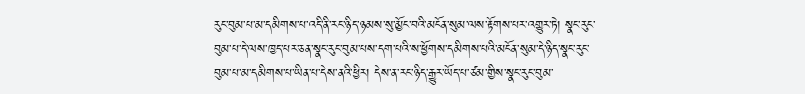རུང་བུམ་པ་མ་དམིགས་པ་འདི་ནི་རང་ཉིད་ཉམས་སུ་མྱོང་བའི་མངོན་སུམ་ལས་རྟོགས་པར་འགྱུར་ཏེ། སྣང་རུང་བུམ་པ་དེ་ལས་ཁྱད་པར་ཅན་སྣང་རུང་བུམ་པས་དག་པའི་ས་ཕྱོགས་དམིགས་པའི་མངོན་སུམ་དེ་ཉིད་སྣང་རུང་བུམ་པ་མ་དམིགས་པ་ཡིན་པ་དེས་ནའི་ཕྱིར། དེས་ན་རང་ཉིད་རྒྱུར་ཡོད་པ་ཙམ་གྱིས་སྣང་རུང་བུམ་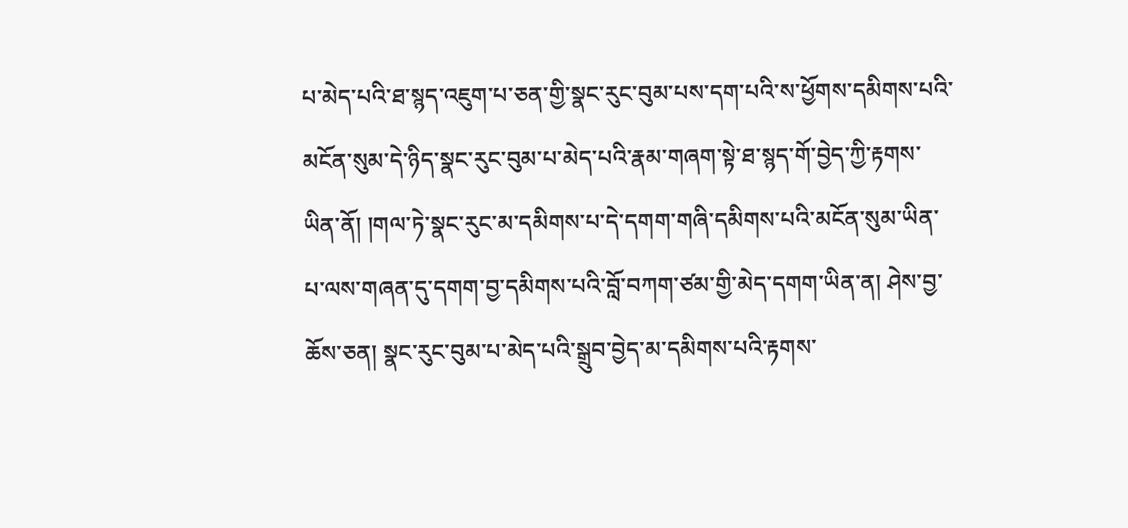པ་མེད་པའི་ཐ་སྙད་འཇུག་པ་ཅན་གྱི་སྣང་རུང་བུམ་པས་དག་པའི་ས་ཕྱོགས་དམིགས་པའི་མངོན་སུམ་དེ་ཉིད་སྣང་རུང་བུམ་པ་མེད་པའི་རྣམ་གཞག་སྟེ་ཐ་སྙད་གོ་བྱེད་ཀྱི་རྟགས་ཡིན་ནོ། །གལ་ཏེ་སྣང་རུང་མ་དམིགས་པ་དེ་དགག་གཞི་དམིགས་པའི་མངོན་སུམ་ཡིན་པ་ལས་གཞན་དུ་དགག་བྱ་དམིགས་པའི་བློ་བཀག་ཙམ་གྱི་མེད་དགག་ཡིན་ན། ཤེས་བྱ་ཆོས་ཅན། སྣང་རུང་བུམ་པ་མེད་པའི་སྒྲུབ་བྱེད་མ་དམིགས་པའི་རྟགས་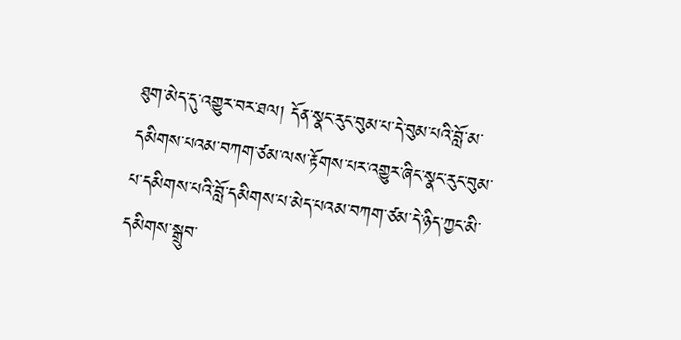ཐུག་མེད་དུ་འགྱུར་བར་ཐལ། དོན་སྣང་རུང་བུམ་པ་དེ་བུམ་པའི་བློ་མ་དམིགས་པའམ་བཀག་ཙམ་ལས་རྟོགས་པར་འགྱུར་ཞིང་སྣང་རུང་བུམ་པ་དམིགས་པའི་བློ་དམིགས་པ་མེད་པའམ་བཀག་ཙམ་དེ་ཉིད་ཀྱང་མི་དམིགས་སྒྲུབ་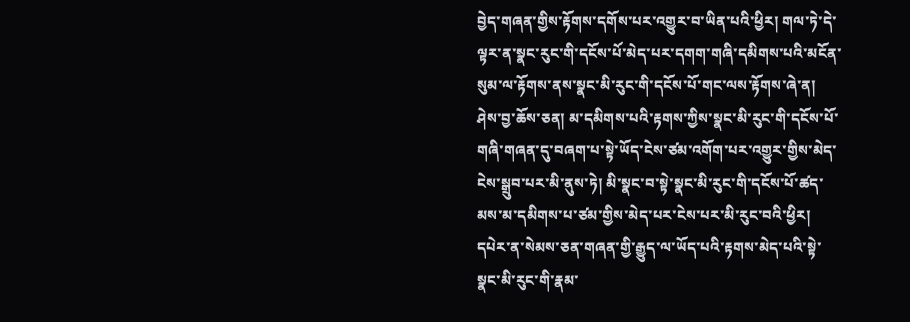བྱེད་གཞན་གྱིས་རྟོགས་དགོས་པར་འགྱུར་བ་ཡིན་པའི་ཕྱིར། གལ་ཏེ་དེ་ལྟར་ན་སྣང་རུང་གི་དངོས་པོ་མེད་པར་དགག་གཞི་དམིགས་པའི་མངོན་སུམ་ལ་རྟོགས་ནས་སྣང་མི་རུང་གི་དངོས་པོ་གང་ལས་རྟོགས་ཞེ་ན། ཤེས་བྱ་ཆོས་ཅན། མ་དམིགས་པའི་རྟགས་ཀྱིས་སྣང་མི་རུང་གི་དངོས་པོ་གཞི་གཞན་དུ་བཞག་པ་སྟེ་ཡོད་ངེས་ཙམ་འགོག་པར་འགྱུར་གྱིས་མེད་ངེས་སྒྲུབ་པར་མི་ནུས་ཏེ། མི་སྣང་བ་སྟེ་སྣང་མི་རུང་གི་དངོས་པོ་ཚད་མས་མ་དམིགས་པ་ཙམ་གྱིས་མེད་པར་ངེས་པར་མི་རུང་བའི་ཕྱིར། དཔེར་ན་སེམས་ཅན་གཞན་གྱི་རྒྱུད་ལ་ཡོད་པའི་རྟགས་མེད་པའི་སྟེ་སྣང་མི་རུང་གི་རྣམ་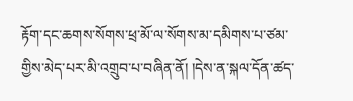རྟོག་དང་ཆགས་སོགས་ཕྲ་མོ་ལ་སོགས་མ་དམིགས་པ་ཙམ་གྱིས་མེད་པར་མི་འགྲུབ་པ་བཞིན་ནོ། །དེས་ན་སྐལ་དོན་ཚད་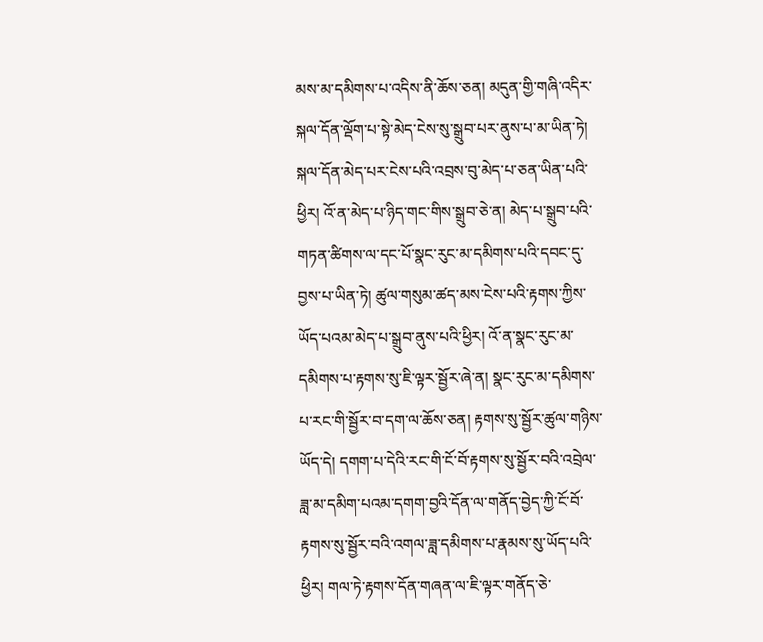མས་མ་དམིགས་པ་འདིས་ནི་ཆོས་ཅན། མདུན་གྱི་གཞི་འདིར་སྐལ་དོན་ལྡོག་པ་སྟེ་མེད་ངེས་སུ་སྒྲུབ་པར་ནུས་པ་མ་ཡིན་ཏེ། སྐལ་དོན་མེད་པར་ངེས་པའི་འབྲས་བུ་མེད་པ་ཅན་ཡིན་པའི་ཕྱིར། འོ་ན་མེད་པ་ཉིད་གང་གིས་སྒྲུབ་ཅེ་ན། མེད་པ་སྒྲུབ་པའི་གཏན་ཚིགས་ལ་དང་པོ་སྣང་རུང་མ་དམིགས་པའི་དབང་དུ་བྱས་པ་ཡིན་ཏེ། ཚུལ་གསུམ་ཚད་མས་ངེས་པའི་རྟགས་ཀྱིས་ཡོད་པའམ་མེད་པ་སྒྲུབ་ནུས་པའི་ཕྱིར། འོ་ན་སྣང་རུང་མ་དམིགས་པ་རྟགས་སུ་ཇི་ལྟར་སྦྱོར་ཞེ་ན། སྣང་རུང་མ་དམིགས་པ་རང་གི་སྦྱོར་བ་དག་ལ་ཆོས་ཅན། རྟགས་སུ་སྦྱོར་ཚུལ་གཉིས་ཡོད་དེ། དགག་པ་དེའི་རང་གི་ངོ་བོ་རྟགས་སུ་སྦྱོར་བའི་འབྲེལ་ཟླ་མ་དམིག་པའམ་དགག་བྱའི་དོན་ལ་གནོད་བྱེད་ཀྱི་ངོ་བོ་རྟགས་སུ་སྦྱོར་བའི་འགལ་ཟླ་དམིགས་པ་རྣམས་སུ་ཡོད་པའི་ཕྱིར། གལ་ཏེ་རྟགས་དོན་གཞན་ལ་ཇི་ལྟར་གནོད་ཅེ་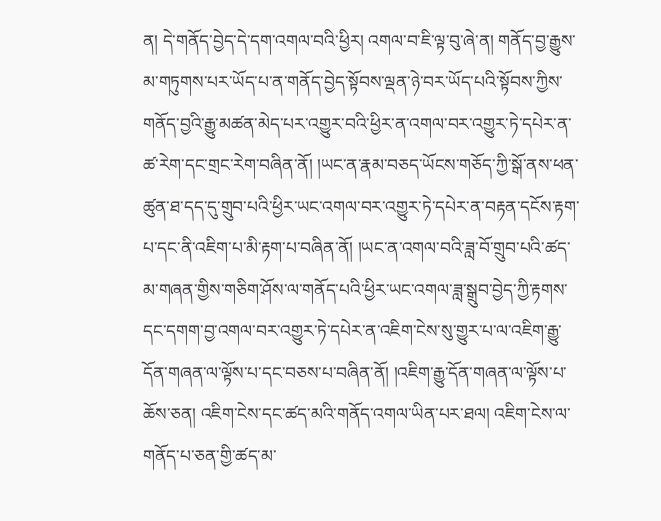ན། དེ་གནོད་བྱེད་དེ་དག་འགལ་བའི་ཕྱིར། འགལ་བ་ཇི་ལྟ་བུ་ཞེ་ན། གནོད་བྱ་རྒྱུས་མ་གཏུགས་པར་ཡོད་པ་ན་གནོད་བྱེད་སྟོབས་ལྡན་ཉེ་བར་ཡོད་པའི་སྟོབས་ཀྱིས་གནོད་བྱའི་རྒྱུ་མཚན་མེད་པར་འགྱུར་བའི་ཕྱིར་ན་འགལ་བར་འགྱུར་ཏེ་དཔེར་ན་ཚ་རེག་དང་གྲང་རེག་བཞིན་ནོ། །ཡང་ན་རྣམ་བཅད་ཡོངས་གཅོད་ཀྱི་སྒོ་ནས་ཕན་ཚུན་ཐ་དད་དུ་གྲུབ་པའི་ཕྱིར་ཡང་འགལ་བར་འགྱུར་ཏེ་དཔེར་ན་བརྟན་དངོས་རྟག་པ་དང་ནི་འཇིག་པ་མི་རྟག་པ་བཞིན་ནོ། །ཡང་ན་འགལ་བའི་ཟླ་བོ་གྲུབ་པའི་ཚད་མ་གཞན་གྱིས་གཅིག་ཤོས་ལ་གནོད་པའི་ཕྱིར་ཡང་འགལ་ཟླ་སྒྲུབ་བྱེད་ཀྱི་རྟགས་དང་དགག་བྱ་འགལ་བར་འགྱུར་ཏེ་དཔེར་ན་འཇིག་ངེས་སུ་གྱུར་པ་ལ་འཇིག་རྒྱུ་དོན་གཞན་ལ་ལྟོས་པ་དང་བཅས་པ་བཞིན་ནོ། །འཇིག་རྒྱུ་དོན་གཞན་ལ་ལྟོས་པ་ཆོས་ཅན། འཇིག་ངེས་དང་ཚད་མའི་གནོད་འགལ་ཡིན་པར་ཐལ། འཇིག་ངེས་ལ་གནོད་པ་ཅན་གྱི་ཚད་མ་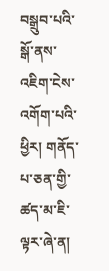བསྒྲུབ་པའི་སྒོ་ནས་འཇིག་ངེས་འགོག་པའི་ཕྱིར། གནོད་པ་ཅན་གྱི་ཚད་མ་ཇི་ལྟར་ཞེ་ན།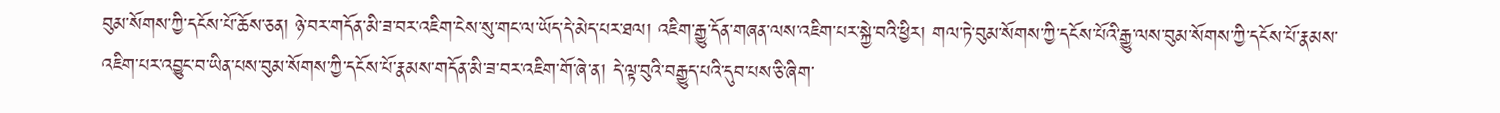བུམ་སོགས་ཀྱི་དངོས་པོ་ཆོས་ཅན། ཉེ་བར་གདོན་མི་ཟ་བར་འཇིག་ངེས་སུ་གང་ལ་ཡོད་དེ་མེད་པར་ཐལ། འཇིག་རྒྱུ་དོན་གཞན་ལས་འཇིག་པར་སྐྱེ་བའི་ཕྱིར། གལ་ཏེ་བུམ་སོགས་ཀྱི་དངོས་པོའི་རྒྱུ་ལས་བུམ་སོགས་ཀྱི་དངོས་པོ་རྣམས་འཇིག་པར་འབྱུང་བ་ཡིན་པས་བུམ་སོགས་ཀྱི་དངོས་པོ་རྣམས་གདོན་མི་ཟ་བར་འཇིག་གོ་ཞེ་ན། དེ་ལྟ་བུའི་བརྒྱུད་པའི་དུབ་པས་ཅི་ཞིག་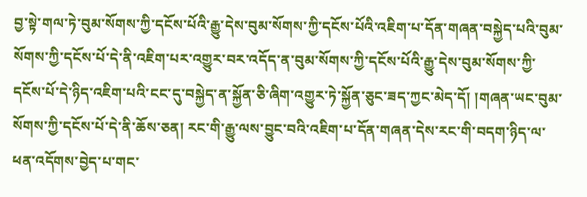བྱ་སྟེ་གལ་ཏེ་བུམ་སོགས་ཀྱི་དངོས་པོའི་རྒྱུ་དེས་བུམ་སོགས་ཀྱི་དངོས་པོའི་འཇིག་པ་དོན་གཞན་བསྐྱེད་པའི་བུམ་སོགས་ཀྱི་དངོས་པོ་དེ་ནི་འཇིག་པར་འགྱུར་བར་འདོད་ན་བུམ་སོགས་ཀྱི་དངོས་པོའི་རྒྱུ་དེས་བུམ་སོགས་ཀྱི་དངོས་པོ་དེ་ཉིད་འཇིག་པའི་ངང་དུ་བསྐྱེད་ན་སྐྱོན་ཅི་ཞིག་འགྱུར་ཏེ་སྐྱོན་ཅུང་ཟད་ཀྱང་མེད་དོ། །གཞན་ཡང་བུམ་སོགས་ཀྱི་དངོས་པོ་དེ་ནི་ཆོས་ཅན། རང་གི་རྒྱུ་ལས་བྱུང་བའི་འཇིག་པ་དོན་གཞན་དེས་རང་གི་བདག་ཉིད་ལ་ཕན་འདོགས་བྱེད་པ་གང་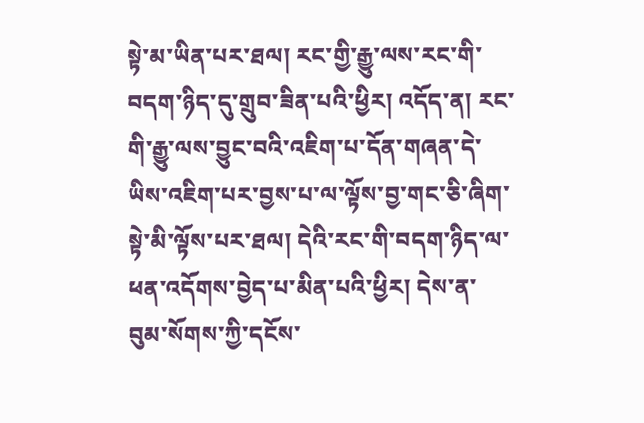སྟེ་མ་ཡིན་པར་ཐལ། རང་གྱི་རྒྱུ་ལས་རང་གི་བདག་ཉིད་དུ་གྲུབ་ཟིན་པའི་ཕྱིར། འདོད་ན། རང་གི་རྒྱུ་ལས་བྱུང་བའི་འཇིག་པ་དོན་གཞན་དེ་ཡིས་འཇིག་པར་བྱས་པ་ལ་ལྟོས་བྱ་གང་ཅི་ཞིག་སྟེ་མི་ལྟོས་པར་ཐལ། དེའི་རང་གི་བདག་ཉིད་ལ་ཕན་འདོགས་བྱེད་པ་མིན་པའི་ཕྱིར། དེས་ན་བུམ་སོགས་ཀྱི་དངོས་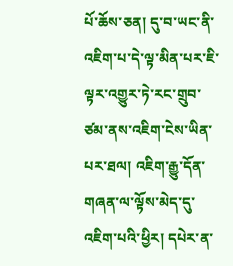པོ་ཆོས་ཅན། དུ་བ་ཡང་ནི་འཇིག་པ་དེ་ལྟ་མིན་པར་ཇི་ལྟར་འགྱུར་ཏེ་རང་གྲུབ་ཙམ་ནས་འཇིག་ངེས་ཡིན་པར་ཐལ། འཇིག་རྒྱུ་དོན་གཞན་ལ་ལྟོས་མེད་དུ་འཇིག་པའི་ཕྱིར། དཔེར་ན་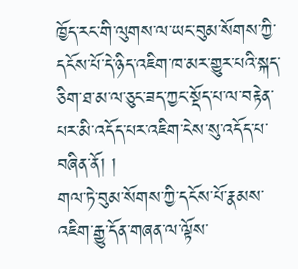ཁྱོད་རང་གི་ལུགས་ལ་ཡང་བུམ་སོགས་ཀྱི་དངོས་པོ་དེ་ཉིད་འཇིག་ཁ་མར་གྱུར་པའི་སྐད་ཅིག་ཐ་མ་ལ་ཅུང་ཟད་ཀྱང་སྡོད་པ་ལ་བརྟེན་པར་མི་འདོད་པར་འཇིག་ངེས་སུ་འདོད་པ་བཞིན་ནོ། །
གལ་ཏེ་བུམ་སོགས་ཀྱི་དངོས་པོ་རྣམས་འཇིག་རྒྱུ་དོན་གཞན་ལ་ལྟོས་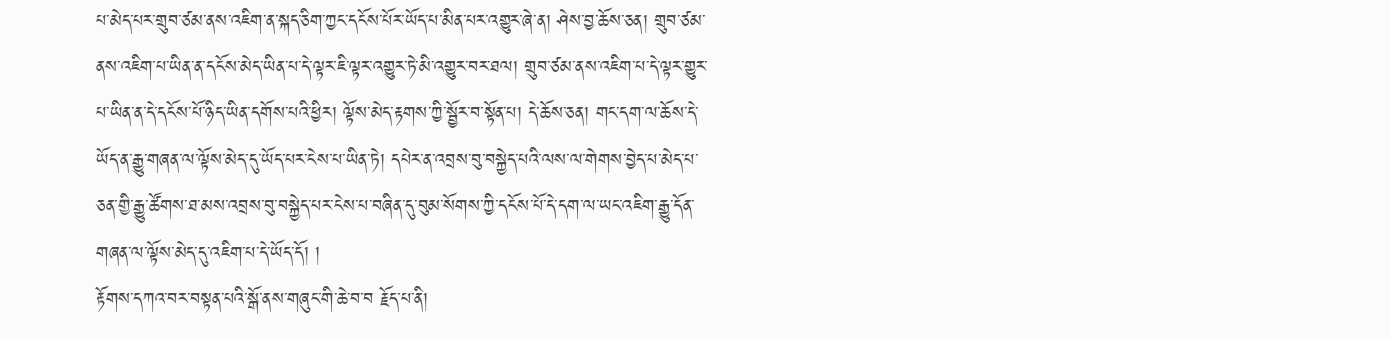པ་མེད་པར་གྲུབ་ཙམ་ནས་འཇིག་ན་སྐད་ཅིག་ཀྱང་དངོས་པོར་ཡོད་པ་མིན་པར་འགྱུར་ཞེ་ན། ཤེས་བྱ་ཆོས་ཅན། གྲུབ་ཙམ་ནས་འཇིག་པ་ཡིན་ན་དངོས་མེད་ཡིན་པ་དེ་ལྟར་ཇི་ལྟར་འགྱུར་ཏེ་མི་འགྱུར་བར་ཐལ། གྲུབ་ཙམ་ནས་འཇིག་པ་དེ་ལྟར་གྱུར་པ་ཡིན་ན་དེ་དངོས་པོ་ཉིད་ཡིན་དགོས་པའི་ཕྱིར། ལྟོས་མེད་རྟགས་ཀྱི་སྦྱོར་བ་སྟོན་པ། དེ་ཆོས་ཅན། གང་དག་ལ་ཆོས་དེ་ཡོད་ན་རྒྱུ་གཞན་ལ་ལྟོས་མེད་དུ་ཡོད་པར་ངེས་པ་ཡིན་ཏེ། དཔེར་ན་འབྲས་བུ་བསྐྱེད་པའི་ལས་ལ་གེགས་བྱེད་པ་མེད་པ་ཅན་གྱི་རྒྱུ་ཚོགས་ཐ་མས་འབྲས་བུ་བསྐྱེད་པར་ངེས་པ་བཞིན་དུ་བུམ་སོགས་ཀྱི་དངོས་པོ་དེ་དག་ལ་ཡང་འཇིག་རྒྱུ་དོན་གཞན་ལ་ལྟོས་མེད་དུ་འཇིག་པ་དེ་ཡོད་དོ། །
རྟོགས་དཀའ་བར་བསྟན་པའི་སྒོ་ནས་གཞུང་གི་ཆེ་བ་བ རྗོད་པ་ནི།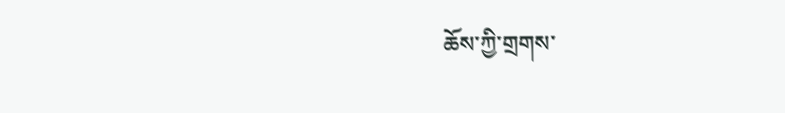ཆོས་ཀྱི་གྲགས་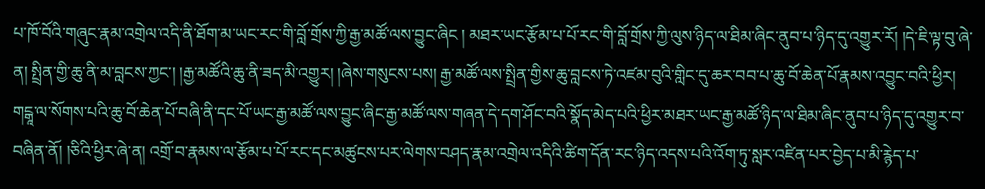པ་ཁོ་བོའི་གཞུང་རྣམ་འགྲེལ་འདི་ནི་ཐོག་མ་ཡང་རང་གི་བློ་གྲོས་ཀྱི་རྒྱ་མཚོ་ལས་བྱུང་ཞིང ། མཐར་ཡང་རྩོམ་པ་པོ་རང་གི་བློ་གྲོས་ཀྱི་ལུས་ཉིད་ལ་ཐིམ་ཞིང་ནུབ་པ་ཉིད་དུ་འགྱུར་རོ། །དེ་ཇི་ལྟ་བུ་ཞེ་ན། སྤྲིན་གྱི་ཆུ་ནི་མ་བླངས་ཀྱང་། །རྒྱ་མཚོའི་ཆུ་ནི་ཟད་མི་འགྱུར། །ཞེས་གསུངས་པས། རྒྱ་མཚོ་ལས་སྤྲིན་གྱིས་ཆུ་བླངས་ཏེ་འཛམ་བུའི་གླིང་དུ་ཆར་བབ་པ་ཆུ་བོ་ཆེན་པོ་རྣམས་འབྱུང་བའི་ཕྱིར། གངྒཱ་ལ་སོགས་པའི་ཆུ་བོ་ཆེན་པོ་བཞི་ནི་དང་པོ་ཡང་རྒྱ་མཚོ་ལས་བྱུང་ཞིང་རྒྱ་མཚོ་ལས་གཞན་དེ་དག་ཤོང་བའི་སྣོད་མེད་པའི་ཕྱིར་མཐར་ཡང་རྒྱ་མཚོ་ཉིད་ལ་ཐིམ་ཞིང་ནུབ་པ་ཉིད་དུ་འགྱུར་བ་བཞིན་ནོ། །ཅིའི་ཕྱིར་ཞེ་ན། འགྲོ་བ་རྣམས་ལ་རྩོམ་པ་པོ་རང་དང་མཚུངས་པར་ལེགས་བཤད་རྣམ་འགྲེལ་འདིའི་ཚིག་དོན་རང་ཉིད་འདས་པའི་འོག་ཏུ་སླར་འཛིན་པར་བྱེད་པ་མི་རྙེད་པ་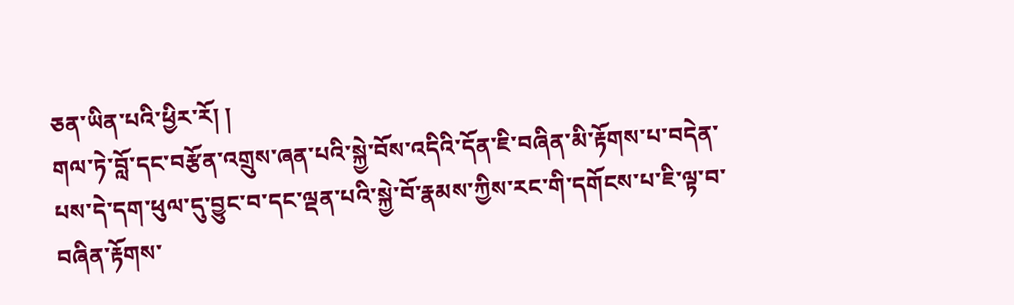ཅན་ཡིན་པའི་ཕྱིར་རོ། །
གལ་ཏེ་བློ་དང་བརྩོན་འགྲུས་ཞན་པའི་སྐྱེ་བོས་འདིའི་དོན་ཇི་བཞིན་མི་རྟོགས་པ་བདེན་པས་དེ་དག་ཕུལ་དུ་བྱུང་བ་དང་ལྡན་པའི་སྐྱེ་བོ་རྣམས་ཀྱིས་རང་གི་དགོངས་པ་ཇི་ལྟ་བ་བཞིན་རྟོགས་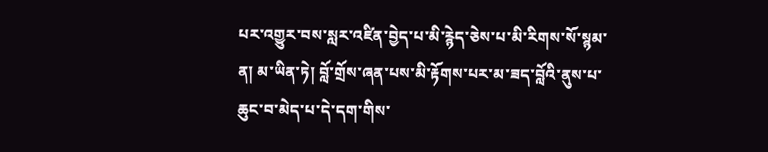པར་འགྱུར་བས་སླར་འཛིན་བྱེད་པ་མི་རྙེད་ཅེས་པ་མི་རིགས་སོ་སྙམ་ན། མ་ཡིན་ཏེ། བློ་གྲོས་ཞན་པས་མི་རྟོགས་པར་མ་ཟད་བློའི་ནུས་པ་ཆུང་བ་མེད་པ་དེ་དག་གིས་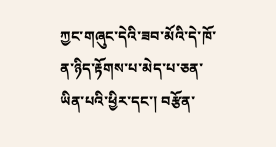ཀྱང་གཞུང་དེའི་ཟབ་མོའི་དེ་ཁོ་ན་ཉིད་རྟོགས་པ་མེད་པ་ཅན་ཡིན་པའི་ཕྱིར་དང་། བརྩོན་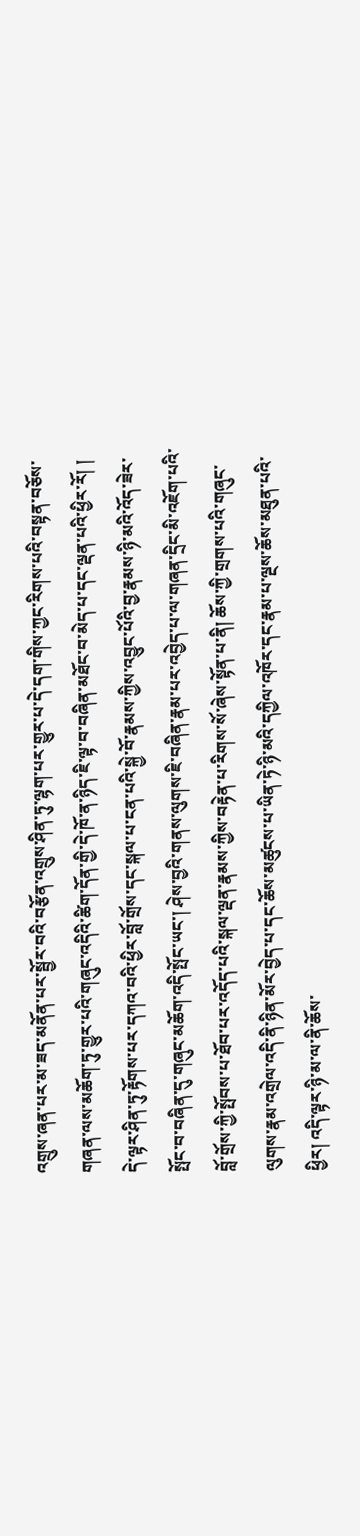འགྲུས་ཞན་པར་མ་ཟད་མནོན་པར་སྦྱོར་བའི་བརྩོན་འགྲུས་ཤིན་ཏུ་ལྷག་པར་གྱུར་པ་དེ་དག་གིས་ཀྱང་རིགས་པའི་བསྟན་བཅོས་གཞན་ལས་མཆོག་ཏུ་གྱུར་པའི་གཞུང་འདིའི་ཚིག་དོན་གྱི་དེ་ཁོ་ན་ཉིད་ཇི་ལྟ་བ་བཞིན་མཐོང་བ་མེད་པ་དང་ལྡན་པའི་ཕྱིར་རོ། །
དེ་ལྟར་ཤིན་ཏུ་རྟོགས་པར་དཀའ་བའི་ཕྱིར་བློ་གྲོས་དང་སྐལ་པ་ངན་པའི་སྐྱེ་བོ་རྣམས་ཀྱིས་འབྱུང་པོའི་བྱ་རྣམས་ཉི་མའི་འོད་ཟེར་སྤོང་བ་བཞིན་དུ་གཞུང་མཆོག་འདི་སྤོང་ཡང་། ཤེས་བྱའི་གནས་ལུགས་ཇི་བཞིན་རྣམ་པར་འབྱེད་པ་ལ་གཞན་དྲིང་མི་འཇོག་པའི་བློ་གྲོས་ཀྱི་སྤོབས་པ་ཐོབ་པར་འདོད་པའི་སྐལ་ལྡན་རྣམས་ཀྱིས་བརྟེན་པ་རིགས་སོ་ཞེས་སྟོན་པ་ནི། ཆོས་ཀྱི་གྲགས་པའི་གཞུང་ལུགས་རྣམ་འགྲེལ་འདི་ནི་ཉིན་མོར་བྱེད་པ་དང་ཆོས་མཚུངས་པ་ཡིན་ཏེ་ཉི་མའི་དཀྱིལ་འཁོར་དང་རྣམ་པ་ལྔས་ཆོས་མཐུན་པའི་ཕྱིར། འདི་ལྟར་ཉི་མ་ལ་ནི་ཆོས་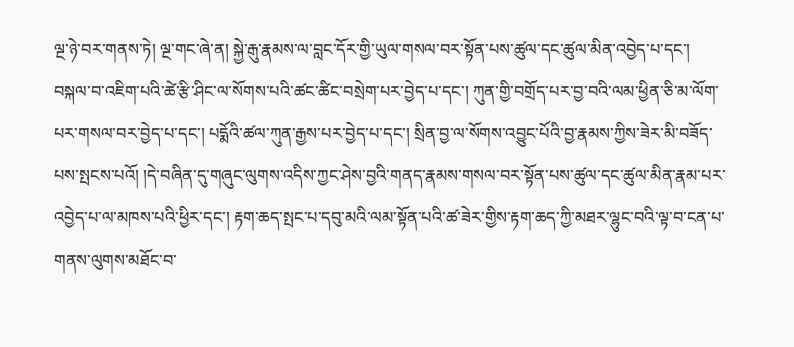ལྔ་ཉེ་བར་གནས་ཏེ། ལྔ་གང་ཞེ་ན། སྐྱེ་རྒུ་རྣམས་ལ་བླང་དོར་གྱི་ཡུལ་གསལ་བར་སྟོན་པས་ཚུལ་དང་ཚུལ་མིན་འབྱེད་པ་དང་། བསྐལ་བ་འཇིག་པའི་ཚེ་རྩི་ཤིང་ལ་སོགས་པའི་ཚང་ཚིང་བསྲེག་པར་བྱེད་པ་དང་། ཀུན་གྱི་བགྲོད་པར་བྱ་བའི་ལམ་ཕྱིན་ཅི་མ་ལོག་པར་གསལ་བར་བྱེད་པ་དང་། པདྨོའི་ཚལ་ཀུན་རྒྱས་པར་བྱེད་པ་དང་། སྲིན་བྱ་ལ་སོགས་འབྱུང་པོའི་བྱ་རྣམས་ཀྱིས་ཟེར་མི་བཟོད་པས་སྤངས་པའོ། །དེ་བཞིན་དུ་གཞུང་ལུགས་འདིས་ཀྱང་ཤེས་བྱའི་གནད་རྣམས་གསལ་བར་སྟོན་པས་ཚུལ་དང་ཚུལ་མིན་རྣམ་པར་འབྱེད་པ་ལ་མཁས་པའི་ཕྱིར་དང་། རྟག་ཆད་སྤང་པ་དབུ་མའི་ལམ་སྟོན་པའི་ཚ་ཟེར་གྱིས་རྟག་ཆད་ཀྱི་མཐར་ལྷུང་བའི་ལྟ་བ་ངན་པ་གནས་ལུགས་མཐོང་བ་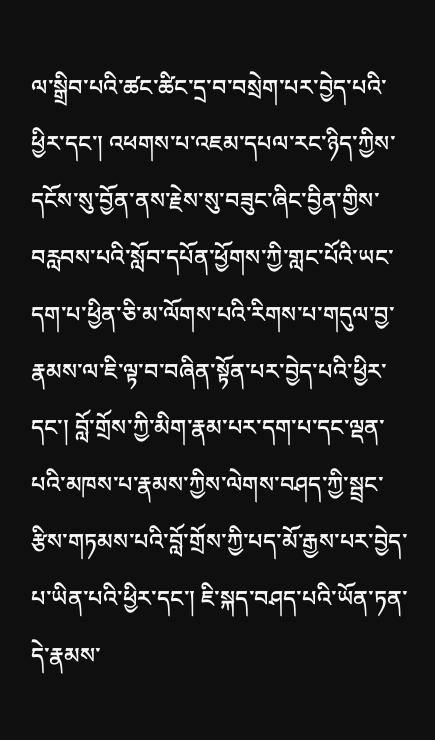ལ་སྒྲིབ་པའི་ཚང་ཚིང་དྲ་བ་བསྲེག་པར་བྱེད་པའི་ཕྱིར་དང་། འཕགས་པ་འཇམ་དཔལ་རང་ཉིད་ཀྱིས་དངོས་སུ་བྱོན་ནས་རྗེས་སུ་བཟུང་ཞིང་བྱིན་གྱིས་བརླབས་པའི་སློབ་དཔོན་ཕྱོགས་ཀྱི་གླང་པོའི་ཡང་དག་པ་ཕྱིན་ཅི་མ་ལོགས་པའི་རིགས་པ་གདུལ་བྱ་རྣམས་ལ་ཇི་ལྟ་བ་བཞིན་སྟོན་པར་བྱེད་པའི་ཕྱིར་དང་། བློ་གྲོས་ཀྱི་མིག་རྣམ་པར་དག་པ་དང་ལྡན་པའི་མཁས་པ་རྣམས་ཀྱིས་ལེགས་བཤད་ཀྱི་སྦྲང་རྩིས་གཏམས་པའི་བློ་གྲོས་ཀྱི་པད་མོ་རྒྱས་པར་བྱེད་པ་ཡིན་པའི་ཕྱིར་དང་། ཇི་སྐད་བཤད་པའི་ཡོན་ཏན་དེ་རྣམས་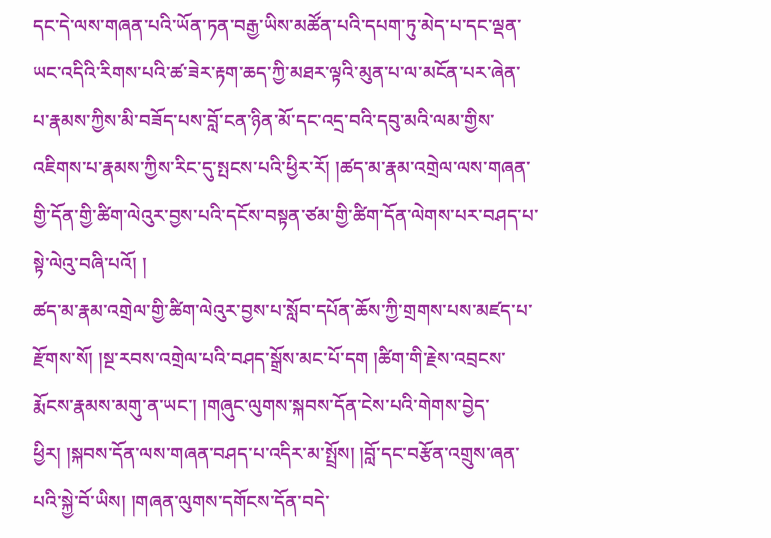དང་དེ་ལས་གཞན་པའི་ཡོན་ཏན་བརྒྱ་ཡིས་མཚོན་པའི་དཔག་ཏུ་མེད་པ་དང་ལྡན་ཡང་འདིའི་རིགས་པའི་ཚ་ཟེར་རྟག་ཆད་ཀྱི་མཐར་ལྟའི་མུན་པ་ལ་མངོན་པར་ཞེན་པ་རྣམས་ཀྱིས་མི་བཟོད་པས་བློ་ངན་ཉིན་མོ་དང་འདྲ་བའི་དབུ་མའི་ལམ་གྱིས་འཇིགས་པ་རྣམས་ཀྱིས་རིང་དུ་སྤངས་པའི་ཕྱིར་རོ། །ཚད་མ་རྣམ་འགྲེལ་ལས་གཞན་གྱི་དོན་གྱི་ཚིག་ལེའུར་བྱས་པའི་དངོས་བསྟན་ཙམ་གྱི་ཚིག་དོན་ལེགས་པར་བཤད་པ་སྟེ་ལེའུ་བཞི་པའོ། །
ཚད་མ་རྣམ་འགྲེལ་གྱི་ཚིག་ལེའུར་བྱས་པ་སློབ་དཔོན་ཆོས་ཀྱི་གྲགས་པས་མཛད་པ་རྫོགས་སོ། །སྔ་རབས་འགྲེལ་པའི་བཤད་སྒྲོས་མང་པོ་དག །ཚིག་གི་རྗེས་འབྲངས་རྨོངས་རྣམས་མགུ་ན་ཡང་། །གཞུང་ལུགས་སྐབས་དོན་ངེས་པའི་གེགས་བྱེད་ཕྱིར། །སྐབས་དོན་ལས་གཞན་བཤད་པ་འདིར་མ་སྤྲོས། །བློ་དང་བརྩོན་འགྲུས་ཞན་པའི་སྐྱེ་བོ་ཡིས། །གཞན་ལུགས་དགོངས་དོན་བདེ་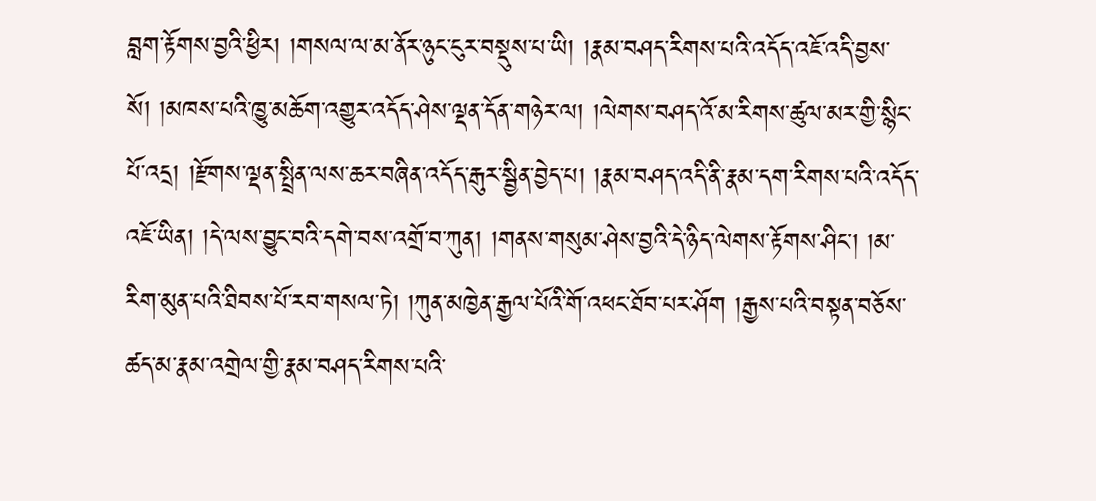བླག་རྟོགས་བྱའི་ཕྱིར། །གསལ་ལ་མ་ནོར་ཉུང་ངུར་བསྡུས་པ་ཡི། །རྣམ་བཤད་རིགས་པའི་འདོད་འཇོ་འདི་བྱས་སོ། །མཁས་པའི་ཁྱུ་མཆོག་འགྱུར་འདོད་ཤེས་ལྡན་དོན་གཉེར་ལ། །ལེགས་བཤད་འོ་མ་རིགས་ཚུལ་མར་གྱི་སྙིང་པོ་འདྲ། །རྫོགས་ལྡན་སྤྲིན་ལས་ཆར་བཞིན་འདོད་རྒུར་སྦྱིན་བྱེད་པ། །རྣམ་བཤད་འདི་ནི་རྣམ་དག་རིགས་པའི་འདོད་འཇོ་ཡིན། །དེ་ལས་བྱུང་བའི་དགེ་བས་འགྲོ་བ་ཀུན། །གནས་གསུམ་ཤེས་བྱའི་དེ་ཉིད་ལེགས་རྟོགས་ཤིང་། །མ་རིག་མུན་པའི་ཐིབས་པོ་རབ་གསལ་ཏེ། །ཀུན་མཁྱེན་རྒྱལ་པོའི་གོ་འཕང་ཐོབ་པར་ཤོག །རྒྱས་པའི་བསྟན་བཅོས་ཚད་མ་རྣམ་འགྲེལ་གྱི་རྣམ་བཤད་རིགས་པའི་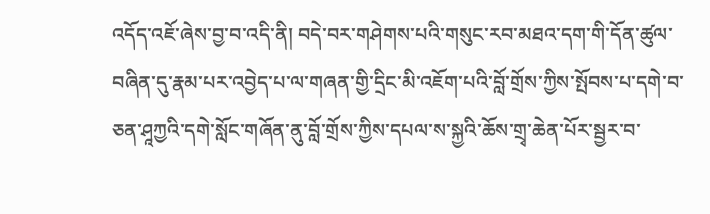འདོད་འཇོ་ཞེས་བྱ་བ་འདི་ནི། བདེ་བར་གཤེགས་པའི་གསུང་རབ་མཐའ་དག་གི་དོན་ཚུལ་བཞིན་དུ་རྣམ་པར་འབྱེད་པ་ལ་གཞན་གྱི་དྲིང་མི་འཇོག་པའི་བློ་གྲོས་ཀྱིས་སྤོབས་པ་དགེ་བ་ཅན་ཤཱཀྱའི་དགེ་སློང་གཞོན་ནུ་བློ་གྲོས་ཀྱིས་དཔལ་ས་སྐྱའི་ཆོས་གྲྭ་ཆེན་པོར་སྦྱར་བ་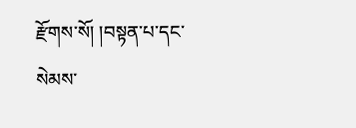རྫོགས་སོ། །བསྟན་པ་དང་སེམས་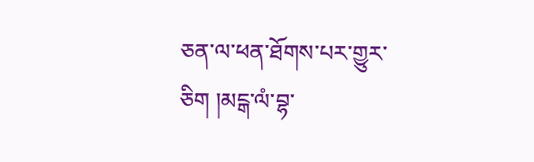ཅན་ལ་ཕན་ཐོགས་པར་གྱུར་ཅིག །མངྒ་ལཾ་བྷ་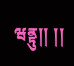ཝནྟུ།། །།